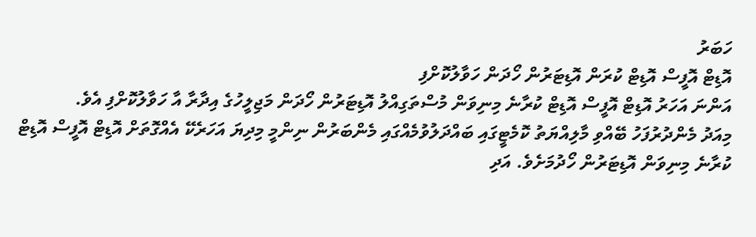ހަބަރު
އޮޑިޓް އޮފީސް އޮޑިޓް ކުރަން އޮޑިޓަރުން ހޯދަން ހަވާލުކޮށްފި
އަންނަ އަހަރު އޮޑިޓް އޮފީސް އޮޑިޓް ކުރާނެ މިނިވަން މުސްތަގިއްލު އޮޑިޓަރުން ހޯދަން މަޖިލީހުގެ އިދާރާ އާ ހަވާލުކޮށްފި އެވެ.
މިއަދު މެންދުރުފަހު ބޭއްވި މާލިއްޔަތު ކޮމެޓީގައި ބައްދަލުވުމެއްގައި މެންބަރުން ނިންމީ މިދިޔަ އަހަރެކޭ އެއްގޮތަށް އޮޑިޓް އޮފީސް އޮޑިޓް ކުރާނެ މިނިވަން އޮޑިޓަރުން ހޯދުމަށެވެ. އަދި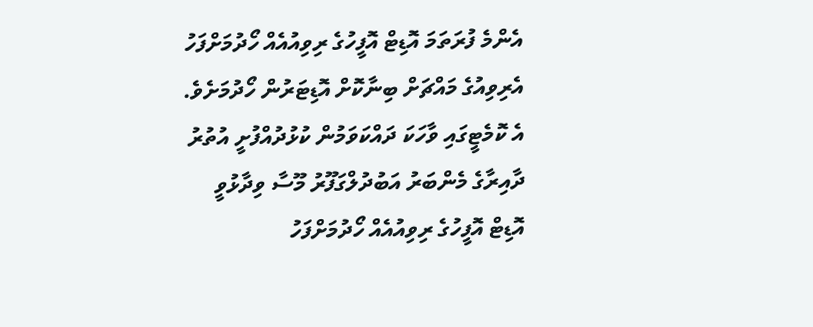އެންމެ ފުރަތަމަ އޮޑިޓް އޮފީހުގެ ރިވިއުއެއް ހޯދުމަށްފަހު އެރިވިއުގެ މައްޗަށް ބިނާކޮށް އޮޑިޓަރުން ހޯދުމަށެވެ.
އެ ކޮމެޓީގައި ވާހަކަ ދައްކަވަމުން ކުޅުދުއްފުށީ އުތުރު ދާއިރާގެ މެންބަރު އަބުދުލްގަފޫރު މޫސާ ވިދާޅުވީ އޮޑިޓް އޮފީހުގެ ރިވިއުއެއް ހޯދުމަށްފަހު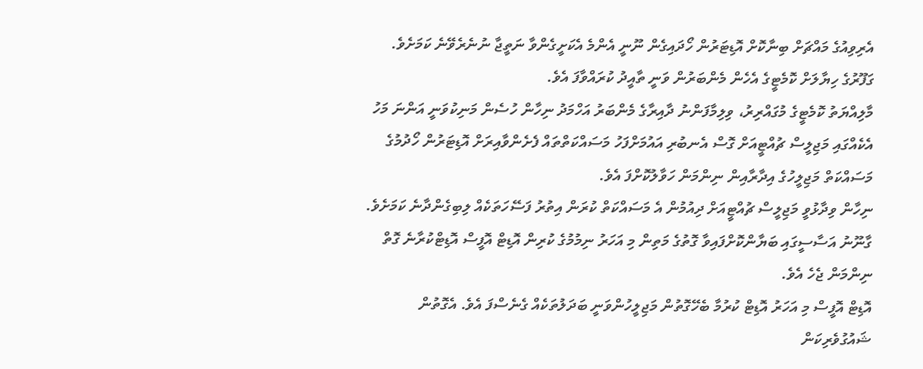އެރިވިއުގެ މައްޗަށް ބިނާކޮށް އޮޑިޓަރުން ހޯދައިގެން ނޫނީ އެންމެ އެކަށީގެންވާ ނަތީޖާ ނުނެރެވޭނެ ކަމަށެވެ. ގަފޫރުގެ ހިޔާލަށް ކޮމެޓީގެ އެހެން މެންބަރުން ވަނީ ތާއީދު ކުރައްވާފަ އެވެ.
މާލިއްޔަތު ކޮމެޓީގެ މުގައްރިރު، ވިލިމާފަންނު ދާއިރާގެ މެންބަރު އަހްމަދު ނިހާން ހުސެން މަނިކުވަނީ އަންނަ މަހު އެކެއްގައި މަޖިލީސް ޗުއްޓީއަށް ގޮސް އެނބުރި އައުމަށްފަހު މަސައްކަތްތައް ފެށެންވާއިރަށް އޮޑިޓަރުން ހޯދުމުގެ މަސައްކަތް މަޖިލީހުގެ އިދާރާއިން ނިންމަން ހަވާލުކޮށްފަ އެވެ.
ނިހާން ވިދާޅުވީ މަޖިލީސް ޗުއްޓީއަށް ދިއުމުން އެ މަސައްކަތް ކުރަން އިތުރު ފަސޭހަތަކެއް ލިބިގެންދާނެ ކަމަށެވެ.
ގާނޫނު އަސާސީގައި ބަޔާންކޮށްފައިވާ ގޮތުގެ މަތިން މި އަހަރު ނިމުމުގެ ކުރިން އޮޑިޓް އޮފީސް އޮޑިޓްކުރާނެ ގޮތް ނިންމަން ޖެހެ އެވެ.
އޮޑިޓް އޮފީސް މި އަހަރު އޮޑިޓް ކުރުމާ ބެހޭގޮތުން މަޖިލީހުންވަނީ ބަދަލުތަކެއް ގެނެސްފަ އެވެ. އެގޮތުން ޝައުގުވެރިކަން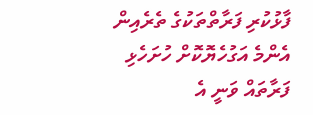ފާޅުކުރި ފަރާތްތަކުގެ ތެރެއިން އެންމެ އަގުހެޔޮކޮށް ހުށަހެޅި ފަރާތައް ވަނީ އެ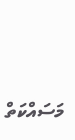މަސައްކަތް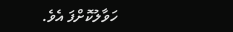ހަވާލުކޮށްފަ އެވެ.